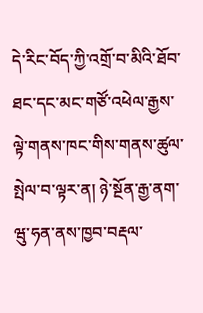དེ་རིང་བོད་ཀྱི་འགྲོ་བ་མིའི་ཐོབ་ཐང་དང་མང་གཙོ་འཕེལ་རྒྱས་ལྟེ་གནས་ཁང་གིས་གནས་ཚུལ་སྤེལ་བ་ལྟར་ན། ཉེ་སྔོན་རྒྱ་ནག་ཝུ་ཧན་ནས་ཁྱབ་བརྡལ་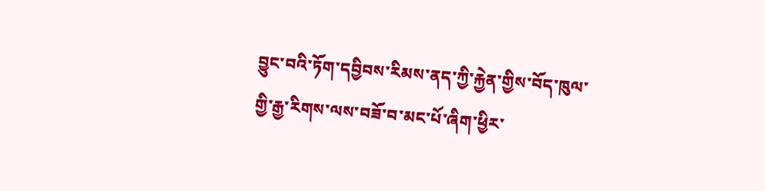བྱུང་བའི་ཏོག་དབྱིབས་རིམས་ནད་ཀྱི་རྐྱེན་གྱིས་བོད་ཁུལ་གྱི་རྒྱ་རིགས་ལས་བཟོ་བ་མང་པོ་ཞིག་ཕྱིར་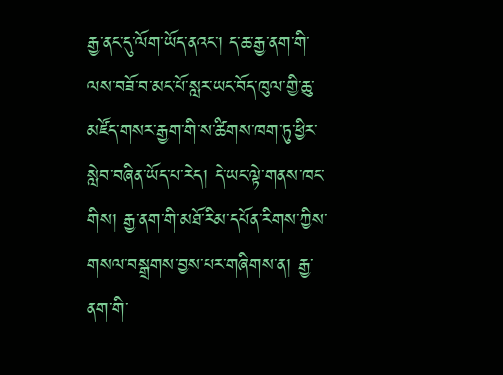རྒྱ་ནང་དུ་ལོག་ཡོད་ནའང་། ད་ཆ་རྒྱ་ནག་གི་ལས་བཟོ་བ་མང་པོ་སླར་ཡང་བོད་ཁུལ་གྱི་ཆུ་མཛོད་གསར་རྒྱག་གི་ས་ཚིགས་ཁག་ཏུ་ཕྱིར་སླེབ་བཞིན་ཡོད་པ་རེད། དེ་ཡང་ལྟེ་གནས་ཁང་གིས། རྒྱ་ནག་གི་མཐོ་རིམ་དཔོན་རིགས་ཀྱིས་གསལ་བསྒྲགས་བྱས་པར་གཞིགས་ན། རྒྱ་ནག་གི་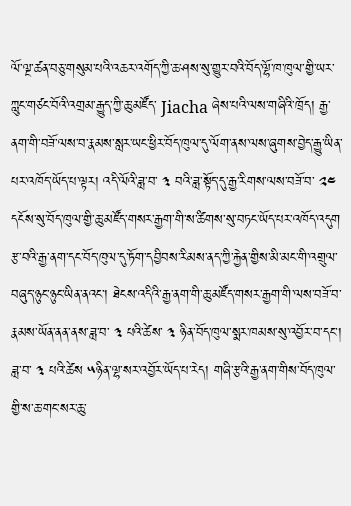ལོ་ལྔ་ཚན་བཅུ་གསུམ་པའི་འཆར་འགོད་ཀྱི་ཆ་ཤས་སུ་གྱུར་བའི་བོད་ལྷོ་ཁ་ཁུལ་གྱི་ཡར་ཀླུང་གཙང་བོའི་འགྲམ་རྒྱུད་ཀྱི་ཆུ་མཛོད་ Jiacha ཞེས་པའི་ལས་གཞིའི་ཁྲོད། རྒྱ་ནག་གི་བཟོ་ལས་བ་རྣམས་སླར་ཡང་ཕྱིར་བོད་ཁུལ་དུ་ལོག་ནས་ལས་ཞུགས་བྱེད་རྒྱུ་ཡིན་པར་འཁོད་ཡོད་པ་ལྟར། འདི་ལོའི་ཟླ་བ་ ༣ བའི་ཟླ་སྟོད་དུ་རྒྱ་རིགས་ལས་བཟོ་བ་ ༢༤ དངོས་སུ་བོད་ཁུལ་གྱི་ཆུ་མཛོད་གསར་རྒྱག་གི་ས་ཚིགས་སུ་བཏང་ཡོད་པར་འཁོད་འདུག རྩ་བའི་རྒྱ་ནག་དང་བོད་ཁུལ་དུ་ཏོག་དབྱིབས་རིམས་ནད་ཀྱི་རྐྱེན་གྱིས་མི་མང་གི་འགྲུལ་བཞུད་ཉུང་ཉུང་ཡིན་ནའང་། ཐེངས་འདིའི་རྒྱ་ནག་གི་ཆུ་མཛོད་གསར་རྒྱག་གི་ལས་བཟོ་བ་རྣམས་ཡོན་ནན་ནས་ཟླ་བ་ ༣ པའི་ཚེས་ ༣ ཉིན་བོད་ཁུལ་སྨར་ཁམས་སུ་འབྱོར་བ་དང་། ཟླ་བ་ ༣ པའི་ཚེས ༥ཉིན་ལྷ་སར་འབྱོར་ཡོད་པ་རེད། གཞི་རྩའི་རྒྱ་ནག་གིས་བོད་ཁུལ་གྱི་ས་ཆ་གང་སར་ཆུ་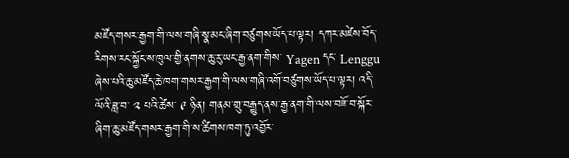མཛོད་གསར་རྒྱག་གི་ལས་གཞི་སྣ་མང་ཞིག་བཙུགས་ཡོད་པ་ལྟར། དཀར་མཛེས་བོད་རིགས་རང་སྐྱོང་ས་ཁུལ་གྱི་ནགས་ཆུ་རུ་ཡང་རྒྱ་ནག་གིས་ Yagen དང་ Lenggu ཞེས་པའི་ཆུ་མཛོད་ཆེ་ཁག་གསར་རྒྱག་གི་ལས་གཞི་འགོ་བཙུགས་ཡོད་པ་ལྟར། འདི་ལོའི་ཟླ་བ་ ༢ པའི་ཚེས་ ༩ ཉིན། གནམ་གྲུ་བརྒྱུད་ནས་རྒྱ་ནག་གི་ལས་བཟོ་བ་སྐོར་ཞིག་ཆུ་མཛོད་གསར་རྒྱག་གི་ས་ཚིགས་ཁག་ཏུ་འབྱོར་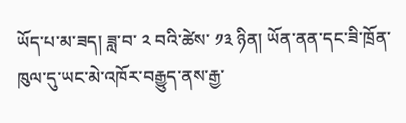ཡོད་པ་མ་ཟད། ཟླ་བ་ ༢ བའི་ཚེས་ ༡༣ ཉིན། ཡོན་ནན་དང་ཟི་ཁྲོན་ཁུལ་དུ་ཡང་མེ་འཁོར་བརྒྱུད་ནས་རྒྱ་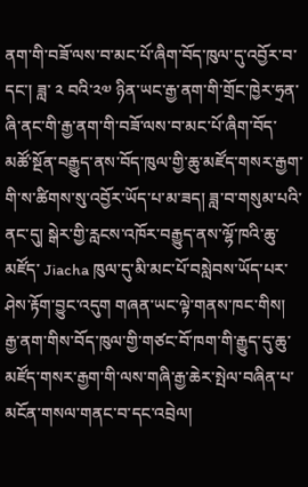ནག་གི་བཟོ་ལས་བ་མང་པོ་ཞིག་བོད་ཁུལ་དུ་འབྱོར་བ་དང་། ཟླ་ ༢ བའི་༢༧ ཉིན་ཡང་རྒྱ་ནག་གི་གྲོང་ཁྱེར་ཧྲན་ཞི་ནང་གི་རྒྱ་ནག་གི་བཟོ་ལས་བ་མང་པོ་ཞིག་བོད་མཚོ་སྔོན་བརྒྱུད་ནས་བོད་ཁུལ་གྱི་ཆུ་མཛོད་གསར་རྒྱག་གི་ས་ཚིགས་སུ་འབྱོར་ཡོད་པ་མ་ཟད། ཟླ་བ་གསུམ་པའི་ནང་དུ། སྒེར་གྱི་རླངས་འཁོར་བརྒྱུད་ནས་ལྷོ་ཁའི་ཆུ་མཛོད་ Jiacha ཁུལ་དུ་མི་མང་པོ་བསླེབས་ཡོད་པར་ཤེས་རྟོག་བྱུང་འདུག གཞན་ཡང་ལྟེ་གནས་ཁང་གིས། རྒྱ་ནག་གིས་བོད་ཁུལ་གྱི་གཙང་བོ་ཁག་གི་རྒྱུད་དུ་ཆུ་མཛོད་གསར་རྒྱག་གི་ལས་གཞི་རྒྱ་ཆེར་སྤེལ་བཞིན་པ་མངོན་གསལ་གནང་བ་དང་འབྲེལ།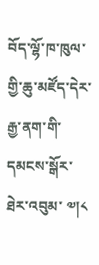བོད་ལྷོ་ཁ་ཁུལ་གྱི་ཆུ་མཛོད་དེར་རྒྱ་ནག་གི་དམངས་སྒོར་ཐེར་འབུམ་ ༧།༨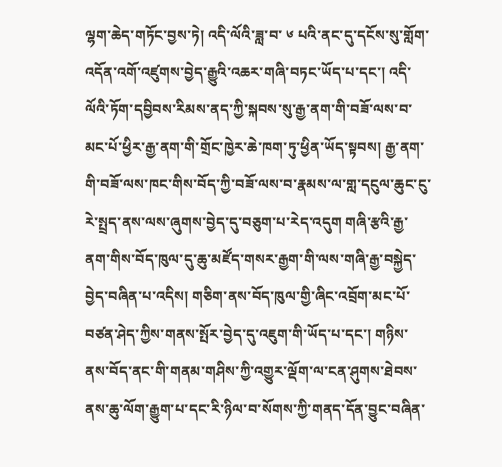ལྷག་ཆེད་གཏོང་བྱས་ཏེ། འདི་ལོའི་ཟླ་བ་ ༦ པའི་ནང་དུ་དངོས་སུ་གློག་འདོན་འགོ་འཛུགས་བྱེད་རྒྱུའི་འཆར་གཞི་བཏང་ཡོད་པ་དང་། འདི་ལོའི་ཏོག་དབྱིབས་རིམས་ནད་ཀྱི་སྐབས་སུ་རྒྱ་ནག་གི་བཟོ་ལས་བ་མང་པོ་ཕྱིར་རྒྱ་ནག་གི་གྲོང་ཁྱེར་ཆེ་ཁག་ཏུ་ཕྱིན་ཡོད་སྟབས། རྒྱ་ནག་གི་བཟོ་ལས་ཁང་གིས་བོད་ཀྱི་བཟོ་ལས་བ་རྣམས་ལ་གླ་དངུལ་ཆུང་ངུ་རེ་སྤྲད་ནས་ལས་ཞུགས་བྱེད་དུ་བཅུག་པ་རེད་འདུག གཞི་རྩའི་རྒྱ་ནག་གིས་བོད་ཁུལ་དུ་ཆུ་མཛོད་གསར་རྒྱག་གི་ལས་གཞི་རྒྱ་བསྐྱེད་བྱེད་བཞིན་པ་འདིས། གཅིག་ནས་བོད་ཁུལ་གྱི་ཞིང་འབྲོག་མང་པོ་བཙན་ཤེད་ཀྱིས་གནས་སྤོར་བྱེད་དུ་འཇུག་གི་ཡོད་པ་དང་། གཉིས་ནས་བོད་ནང་གི་གནམ་གཤིས་ཀྱི་འགྱུར་ལྡོག་ལ་ངན་ཤུགས་ཐེབས་ནས་ཆུ་ལོག་རྒྱུག་པ་དང་རི་ཉིལ་བ་སོགས་ཀྱི་གནད་དོན་བྱུང་བཞིན་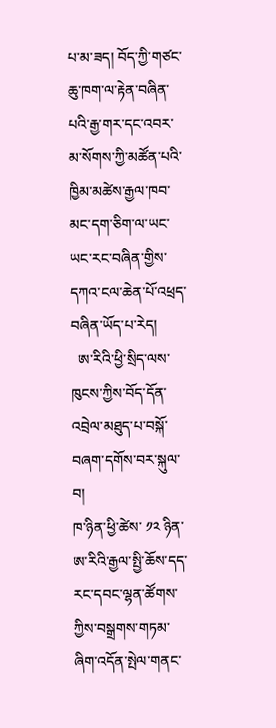པ་མ་ཟད། བོད་ཀྱི་གཙང་ཆུ་ཁག་ལ་རྟེན་བཞིན་པའི་རྒྱ་གར་དང་འབར་མ་སོགས་ཀྱི་མཚོན་པའི་ཁྱིམ་མཚེས་རྒྱལ་ཁབ་མང་དག་ཅིག་ལ་ཡང་ཡང་རང་བཞིན་གྱིས་དཀའ་ངལ་ཆེན་པོ་འཕྲད་བཞིན་ཡོད་པ་རེད།
  ཨ་རིའི་ཕྱི་སྲིད་ལས་ཁུངས་ཀྱིས་བོད་དོན་འབྲེལ་མཐུད་པ་བསྐོ་བཞག་དགོས་བར་སྐུལ་བ།
ཁ་ཉིན་ཕྱི་ཚེས་ ༡༢ ཉིན་ཨ་རིའི་རྒྱལ་སྤྱི་ཆོས་དད་རང་དབང་ལྷན་ཚོགས་ཀྱིས་བསྒྲགས་གཏམ་ཞིག་འདོན་སྤེལ་གནང་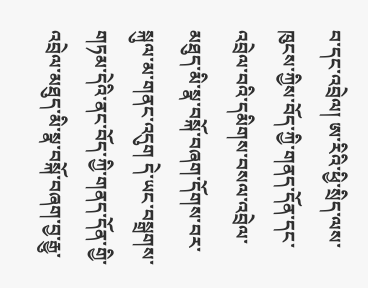བ་དང་འབྲེལ། ཨ་རིའི་ཕྱི་སྲིད་ལས་ཁུངས་ཀྱིས་བོད་ཀྱི་གནད་དོན་དང་འབྲེལ་བའི་དམིགས་བསལ་འབྲེལ་མཐུད་མི་སྣ་བསྐོ་བཞག་དོགས་བར་སྐུལ་མ་གནང་འདུག དེ་ཡང་བསྒྲགས་གཏམ་དེའི་ནང་བོད་ཀྱི་གནད་དོན་གྱི་འབྲེལ་མཐུད་མི་སྣ་བསྐོ་བཞག་བྱ་རྒྱུ་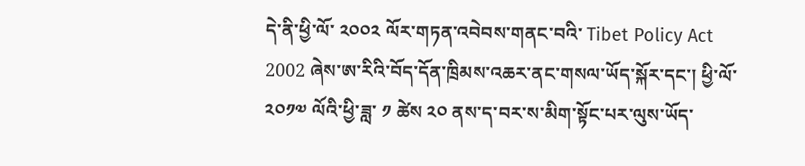དེ་ནི་ཕྱི་ལོ་ ༢༠༠༢ ལོར་གཏན་འབེབས་གནང་བའི་ Tibet Policy Act 2002 ཞེས་ཨ་རིའི་བོད་དོན་ཁྲིམས་འཆར་ནང་གསལ་ཡོད་སྐོར་དང་། ཕྱི་ལོ་ ༢༠༡༧ ལོའི་ཕྱི་ཟླ་ ༡ ཚེས ༢༠ ནས་ད་བར་ས་མིག་སྟོང་པར་ལུས་ཡོད་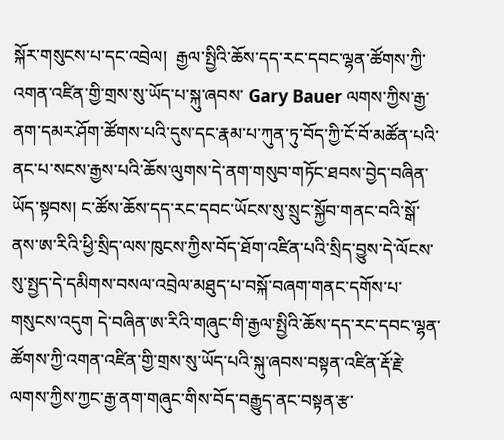སྐོར་གསུངས་པ་དང་འབྲེལ།  རྒྱལ་སྤྱིའི་ཆོས་དད་རང་དབང་ལྷན་ཚོགས་ཀྱི་འགན་འཛིན་གྱི་གྲས་སུ་ཡོད་པ་སྐུ་ཞབས་ Gary Bauer ལགས་ཀྱིས་རྒྱ་ནག་དམར་ཤོག་ཚོགས་པའི་དུས་དང་རྣམ་པ་ཀུན་ཏུ་བོད་ཀྱི་ངོ་བོ་མཚོན་པའི་ནང་པ་སངས་རྒྱས་པའི་ཆོས་ལུགས་དེ་ནག་གསུབ་གཏོང་ཐབས་བྱེད་བཞིན་ཡོད་སྟབས། ང་ཚོས་ཆོས་དད་རང་དབང་ཡོངས་སུ་སྲུང་སྐྱོབ་གནང་བའི་སྒོ་ནས་ཨ་རིའི་ཕྱི་སྲིད་ལས་ཁུངས་ཀྱིས་བོད་ཐོག་འཛིན་པའི་སྲིད་བྱུས་དེ་ལོངས་སུ་སྤྱད་དེ་དམིགས་བསལ་འབྲེལ་མཐུད་པ་བསྐོ་བཞག་གནང་དགོས་པ་གསུངས་འདུག དེ་བཞིན་ཨ་རིའི་གཞུང་གི་རྒྱལ་སྤྱིའི་ཆོས་དད་རང་དབང་ལྷན་ཚོགས་ཀྱི་འགན་འཛིན་གྱི་གྲས་སུ་ཡོད་པའི་སྐུ་ཞབས་བསྟན་འཛིན་རྡོ་རྗེ་ལགས་ཀྱིས་ཀྱང་རྒྱ་ནག་གཞུང་གིས་བོད་བརྒྱུད་ནང་བསྟན་རྩ་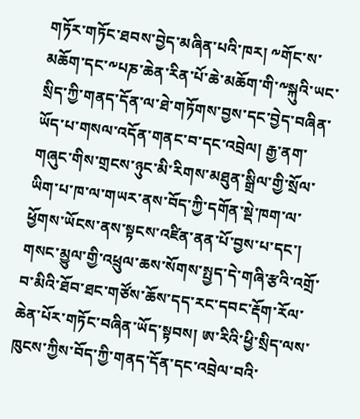གཏོར་གཏོང་ཐབས་བྱེད་མཞིན་པའི་ཁར། ༸གོང་ས་མཆོག་དང་༸པཎ་ཆེན་རིན་པོ་ཆེ་མཆོག་གི་༸སྐུའི་ཡང་སྲིད་ཀྱི་གནད་དོན་ལ་ཐེ་གཏོགས་བྱས་དང་བྱེད་བཞིན་ཡོད་པ་གསལ་འདོན་གནང་བ་དང་འབྲེལ། རྒྱ་ནག་གཞུང་གིས་གྲངས་ཉུང་མི་རིགས་མཐུན་སྒྲིལ་གྱི་སྲོལ་ཡིག་པ་ཁ་ལ་གཡར་ནས་བོད་ཀྱི་དགོན་སྡེ་ཁག་ལ་ཕྱོགས་ཡོངས་ནས་སྟངས་འཛིན་ནན་པོ་བྱས་པ་དང་། གསང་མྱུལ་གྱི་འཕྲུལ་ཆས་སོགས་སྤྱད་དེ་གཞི་རྩའི་འགྲོ་བ་མིའི་ཐོབ་ཐང་གཙོས་ཆོས་དད་རང་དབང་རྡོག་རོལ་ཆེན་པོར་གཏོང་བཞིན་ཡོད་སྟབས། ཨ་རིའི་ཕྱི་སྲིད་ལས་ཁུངས་ཀྱིས་བོད་ཀྱི་གནད་དོན་དང་འབྲེལ་བའི་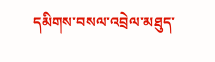དམིགས་བསལ་འབྲེལ་མཐུད་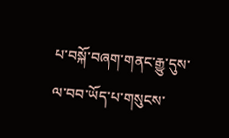པ་བསྐོ་བཞག་གནང་རྒྱུ་དུས་ལ་བབ་ཡོད་པ་གསུངས་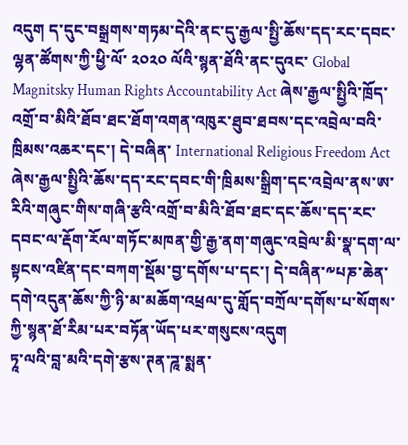འདུག ད་དུང་བསྒྲགས་གཏམ་དེའི་ནང་དུ་རྒྱལ་སྤྱི་ཆོས་དད་རང་དབང་ལྷན་ཚོགས་ཀྱི་ཕྱི་ལོ་ ༢༠༢༠ ལོའི་སྙན་ཐོའི་ནང་དུའང་ Global Magnitsky Human Rights Accountability Act ཞེས་རྒྱལ་སྤྱིའི་ཁྲོད་འགྲོ་བ་མིའི་ཐོབ་ཐང་ཐོག་འགན་འཁུར་ཐུབ་ཐབས་དང་འབྲེལ་བའི་ཁྲིམས་འཆར་དང་། དེ་བཞིན་ International Religious Freedom Act ཞེས་རྒྱལ་སྤྱིའི་ཆོས་དད་རང་དབང་གི་ཁྲིམས་སྒྲིག་དང་འབྲེལ་ནས་ཨ་རིའི་གཞུང་གིས་གཞི་རྩའི་འགྲོ་བ་མིའི་ཐོབ་ཐང་དང་ཆོས་དད་རང་དབང་ལ་རྡོག་རོལ་གཏོང་མཁན་གྱི་རྒྱ་ནག་གཞུང་འབྲེལ་མི་སྣ་དག་ལ་སྟངས་འཛིན་དང་བཀག་སྡོམ་བྱ་དགོས་པ་དང་། དེ་བཞིན་༸པཎ་ཆེན་དགེ་འདུན་ཆོས་ཀྱི་ཉི་མ་མཆོག་འཕྲལ་དུ་གློད་བཀྲོལ་དགོས་པ་སོགས་ཀྱི་སྙན་ཐོ་རིམ་པར་བཏོན་ཡོད་པར་གསུངས་འདུག
ཏཱ་ལའི་བླ་མའི་དགེ་རྩས་ཊན་ཌཱ་སྨན་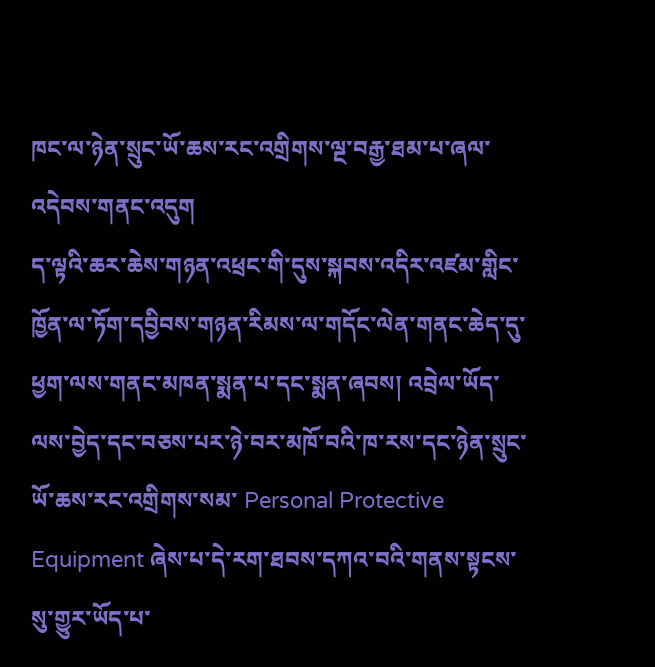ཁང་ལ་ཉེན་སྲུང་ཡོ་ཆས་རང་འགྲིགས་ལྔ་བརྒྱ་ཐམ་པ་ཞལ་འདེབས་གནང་འདུག
ད་ལྟའི་ཆར་ཆེས་གཉན་འཕྲང་གི་དུས་སྐབས་འདིར་འཛམ་གླིང་ཁྱོན་ལ་ཏོག་དབྱིབས་གཉན་རིམས་ལ་གདོང་ལེན་གནང་ཆེད་དུ་ཕྱག་ལས་གནང་མཁན་སྨན་པ་དང་སྨན་ཞབས། འབྲེལ་ཡོད་ལས་བྱེད་དང་བཅས་པར་ཉེ་བར་མཁོ་བའི་ཁ་རས་དང་ཉེན་སྲུང་ཡོ་ཆས་རང་འགྲིགས་སམ་ Personal Protective Equipment ཞེས་པ་དེ་རག་ཐབས་དཀའ་བའི་གནས་སྟངས་སུ་གྱུར་ཡོད་པ་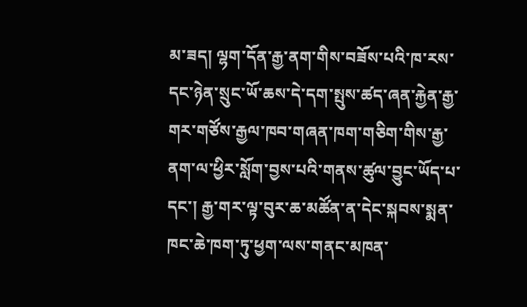མ་ཟད། ལྷག་དོན་རྒྱ་ནག་གིས་བཟོས་པའི་ཁ་རས་དང་ཉེན་སྲུང་ཡོ་ཆས་དེ་དག་སྤུས་ཚད་ཞན་རྐྱེན་རྒྱ་གར་གཙོས་རྒྱལ་ཁབ་གཞན་ཁག་གཅིག་གིས་རྒྱ་ནག་ལ་ཕྱིར་སློག་བྱས་པའི་གནས་ཚུལ་བྱུང་ཡོད་པ་དང་། རྒྱ་གར་ལྟ་བུར་ཆ་མཚོན་ན་དེང་སྐབས་སྨན་ཁང་ཆེ་ཁག་ཏུ་ཕྱག་ལས་གནང་མཁན་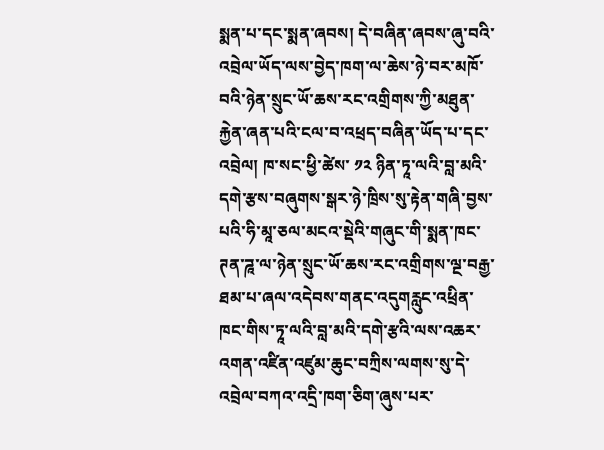སྨན་པ་དང་སྨན་ཞབས། དེ་བཞིན་ཞབས་ཞུ་བའི་འབྲེལ་ཡོད་ལས་བྱེད་ཁག་ལ་ཆེས་ཉེ་བར་མཁོ་བའི་ཉེན་སྲུང་ཡོ་ཆས་རང་འགྲིགས་ཀྱི་མཐུན་རྐྱེན་ཞན་པའི་ངལ་བ་འཕྲད་བཞིན་ཡོད་པ་དང་འབྲེལ། ཁ་སང་ཕྱི་ཚེས་ ༡༢ ཉིན་ཏཱ་ལའི་བླ་མའི་དགེ་རྩས་བཞུགས་སྒར་ཉེ་ཁྲིས་སུ་རྟེན་གཞི་བྱས་པའི་ཧི་མཱ་ཅལ་མངའ་སྡེའི་གཞུང་གི་སྨན་ཁང་ཊན་ཌཱ་ལ་ཉེན་སྲུང་ཡོ་ཆས་རང་འགྲིགས་ལྔ་བརྒྱ་ཐམ་པ་ཞལ་འདེབས་གནང་འདུགརླུང་འཕྲིན་ཁང་གིས་ཏཱ་ལའི་བླ་མའི་དགེ་རྩའི་ལས་འཆར་འགན་འཛིན་འཛུམ་ཆུང་བཀྲིས་ལགས་སུ་དེ་འབྲེལ་བཀའ་འདྲི་ཁག་ཅིག་ཞུས་པར་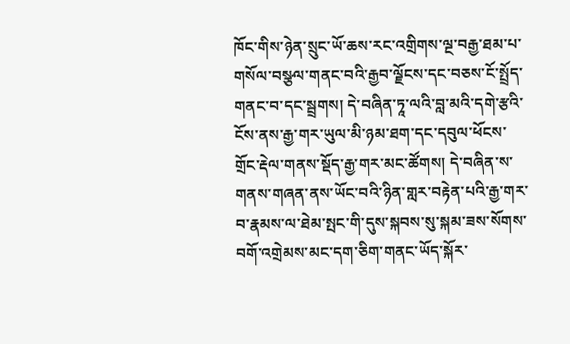ཁོང་གིས་ཉེན་སྲུང་ཡོ་ཆས་རང་འགྲིགས་ལྔ་བརྒྱ་ཐམ་པ་གསོལ་བསྩལ་གནང་བའི་རྒྱབ་ལྗོངས་དང་བཅས་ངོ་སྤྲོད་གནང་བ་དང་སྦྲགས། དེ་བཞིན་ཏཱ་ལའི་བླ་མའི་དགེ་རྩའི་ངོས་ནས་རྒྱ་གར་ཡུལ་མི་ཉམ་ཐག་དང་དབུལ་ཕོངས་གྲོང་རྡེལ་གནས་སྡོད་རྒྱ་གར་མང་ཚོགས། དེ་བཞིན་ས་གནས་གཞན་ནས་ཡོང་བའི་ཉིན་གླར་བརྟེན་པའི་རྒྱ་གར་བ་རྣམས་ལ་ཐེམ་སྤང་གི་དུས་སྐབས་སུ་སྐམ་ཟས་སོགས་བགོ་འགྲེམས་མང་དག་ཅིག་གནང་ཡོད་སྐོར་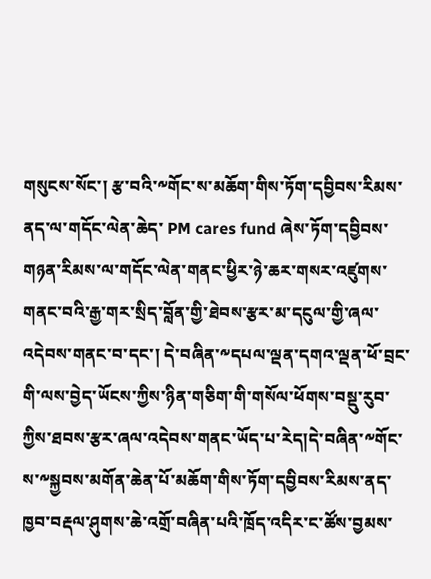གསུངས་སོང་། རྩ་བའི་༸གོང་ས་མཆོག་གིས་ཏོག་དབྱིབས་རིམས་ནད་ལ་གདོང་ལེན་ཆེད་ PM cares fund ཞེས་ཏོག་དབྱིབས་གཉན་རིམས་ལ་གདོང་ལེན་གནང་ཕྱིར་ཉེ་ཆར་གསར་འཛུགས་གནང་བའི་རྒྱ་གར་སྲིད་བློན་གྱི་ཐེབས་རྩར་མ་དངུལ་གྱི་ཞལ་འདེབས་གནང་བ་དང་། དེ་བཞིན་༸དཔལ་ལྡན་དགའ་ལྡན་ཕོ་བྲང་གི་ལས་བྱེད་ཡོངས་ཀྱིས་ཉིན་གཅིག་གི་གསོལ་ཕོགས་བསྡུ་རུབ་ཀྱིས་ཐབས་རྩར་ཞལ་འདེབས་གནང་ཡོད་པ་རེད།དེ་བཞིན་༸གོང་ས་༸སྐྱབས་མགོན་ཆེན་པོ་མཆོག་གིས་ཏོག་དབྱིབས་རིམས་ནད་ཁྱབ་བརྡལ་ཤུགས་ཆེ་འགྲོ་བཞིན་པའི་ཁྲོད་འདིར་ང་ཚོས་བྱམས་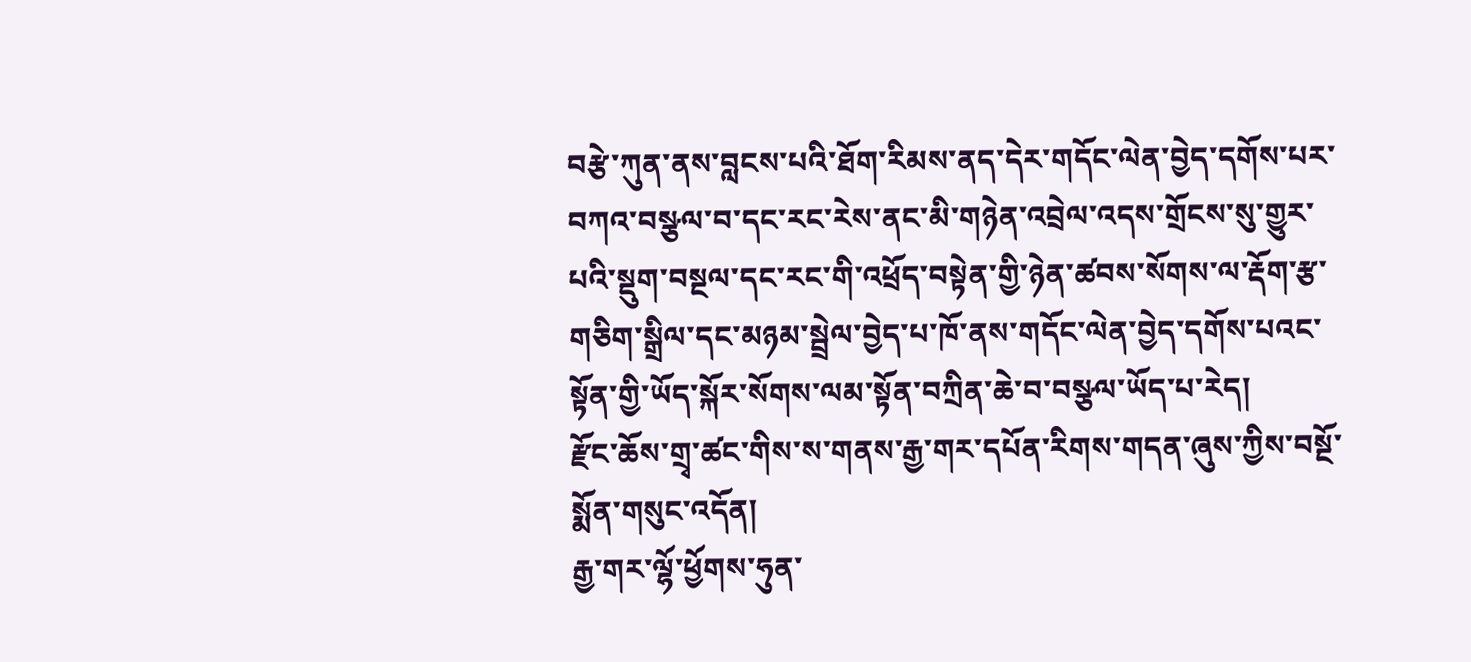བརྩེ་ཀུན་ནས་བླངས་པའི་ཐོག་རིམས་ནད་དེར་གདོང་ལེན་བྱེད་དགོས་པར་བཀའ་བསྩལ་བ་དང་རང་རེས་ནང་མི་གཉེན་འབྲེལ་འདས་གྲོངས་སུ་གྱུར་པའི་སྡུག་བསྔལ་དང་རང་གི་འཕྲོད་བསྟེན་གྱི་ཉེན་ཚབས་སོགས་ལ་རྡོག་རྩ་གཅིག་སྒྲིལ་དང་མཉམ་སྦྲེལ་བྱེད་པ་ཁོ་ནས་གདོང་ལེན་བྱེད་དགོས་པའང་སྟོན་གྱི་ཡོད་སྐོར་སོགས་ལམ་སྟོན་བཀྲིན་ཆེ་བ་བསྩལ་ཡོད་པ་རེད།
རྫོང་ཆོས་གྲྭ་ཚང་གིས་ས་གནས་རྒྱ་གར་དཔོན་རིགས་གདན་ཞུས་ཀྱིས་བསྔོ་སྨོན་གསུང་འདོན།
རྒྱ་གར་ལྷོ་ཕྱོགས་ཧུན་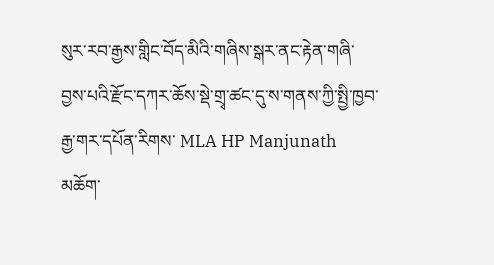སུར་རབ་རྒྱས་གླིང་བོད་མིའི་གཞིས་སྒར་ནང་རྟེན་གཞི་བྱས་པའི་རྫོང་དཀར་ཆོས་སྡེ་གྲྭ་ཚང་དུ་ས་གནས་ཀྱི་སྤྱི་ཁྱབ་རྒྱ་གར་དཔོན་རིགས་ MLA HP Manjunath མཆོག་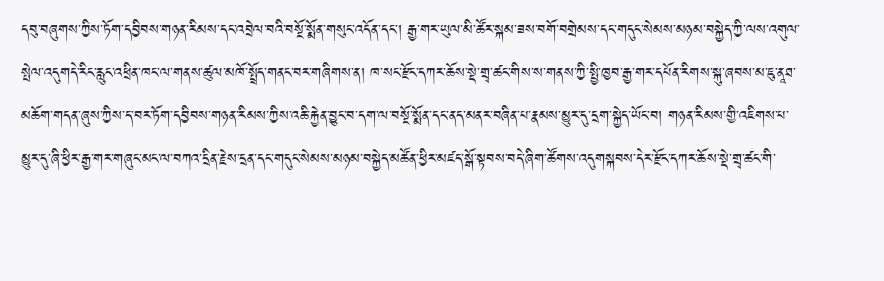དབུ་བཞུགས་ཀྱིས་ཏོག་དབྱིབས་གཉན་རིམས་དང་འབྲེལ་བའི་བསྔོ་སྨོན་གསུང་འདོན་དང་། རྒྱ་གར་ཡུལ་མི་ཚོར་སྐམ་ཟས་བགོ་བགྲེམས་དང་གདུང་སེམས་མཉམ་བསྐྱེད་ཀྱི་ལས་འགུལ་སྤེལ་འདུགདེ་རིང་རླུང་འཕྲིན་ཁང་ལ་གནས་ཚུལ་མཁོ་སྤྲོད་གནང་བར་གཞིགས་ན། ཁ་སང་རྫོང་དཀར་ཆོས་སྡེ་གྲྭ་ཚང་གིས་ས་གནས་ཀྱི་སྤྱི་ཁྱབ་རྒྱ་གར་དཔོན་རིགས་སྐུ་ཞབས་མ་ཇུ་ནཱཐ་མཆོག་གདན་ཞུས་ཀྱིས་ད་བར་ཏོག་དབྱིབས་གཉན་རིམས་ཀྱིས་འཆི་རྐྱེན་བྱུང་བ་དག་ལ་བསྔོ་སྨོན་དང་ནད་མནར་བཞིན་པ་རྣམས་མྱུར་དུ་དྲག་སྐྱེད་ཡོང་བ། གཉན་རིམས་གྱི་འཇིགས་པ་མྱུར་དུ་ཞི་ཕྱིར་རྒྱ་གར་གཞུང་མང་ལ་བཀའ་དྲིན་རྗེས་དྲན་དང་གདུང་སེམས་མཉམ་བསྐྱེད་མཚོན་ཕྱིར་མཛད་སྒོ་སྟབས་བདེ་ཞིག་ཚོགས་འདུགསྐབས་དེར་རྫོང་དཀར་ཆོས་སྡེ་གྲྭ་ཚང་གི་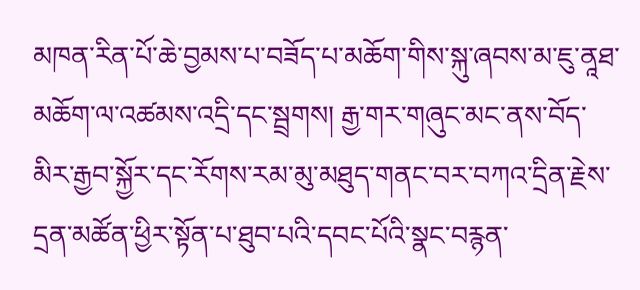མཁན་རིན་པོ་ཆེ་བྱམས་པ་བཟོད་པ་མཆོག་གིས་སྐུ་ཞབས་མ་ཇུ་ནཱཐ་མཆོག་ལ་འཚམས་འདྲི་དང་སྦྲགས། རྒྱ་གར་གཞུང་མང་ནས་བོད་མིར་རྒྱབ་སྐྱོར་དང་རོགས་རམ་མུ་མཐུད་གནང་བར་བཀའ་དྲིན་རྗེས་དྲན་མཚོན་ཕྱིར་སྟོན་པ་ཐུབ་པའི་དབང་པོའི་སྣང་བརྙན་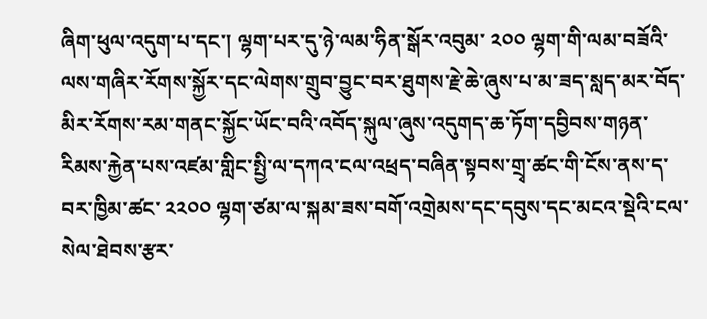ཞིག་ཕུལ་འདུག་པ་དང་། ལྷག་པར་དུ་ཉེ་ལམ་ཧིན་སྒོར་འབུམ་ ༢༠༠ ལྷག་གི་ལམ་བཟོའི་ལས་གཞིར་རོགས་སྐྱོར་དང་ལེགས་གྲུབ་བྱུང་བར་ཐུགས་རྗེ་ཆེ་ཞུས་པ་མ་ཟད་སླད་མར་བོད་མིར་རོགས་རམ་གནང་སྐྱོང་ཡོང་བའི་འབོད་སྐུལ་ཞུས་འདུགད་ཆ་ཏོག་དབྱིབས་གཉན་རིམས་རྐྱེན་པས་འཛམ་གླིང་སྤྱི་ལ་དཀའ་ངལ་འཕྲད་བཞིན་སྟབས་གྲྭ་ཚང་གི་ངོས་ནས་ད་བར་ཁྱིམ་ཚང་ ༢༢༠༠ ལྷག་ཙམ་ལ་སྐམ་ཟས་བགོ་འགྲེམས་དང་དབུས་དང་མངའ་སྡེའི་ངལ་སེལ་ཐེབས་རྩར་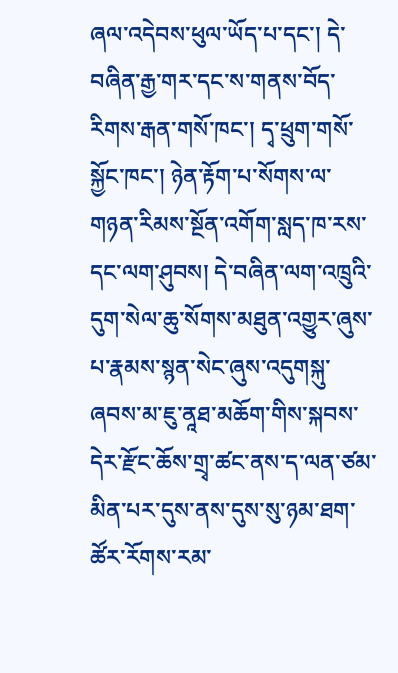ཞལ་འདེབས་ཕུལ་ཡོད་པ་དང་། དེ་བཞིན་རྒྱ་གར་དང་ས་གནས་བོད་རིགས་རྒན་གསོ་ཁང་། དྭ་ཕྲུག་གསོ་སྐྱོང་ཁང་། ཉེན་རྟོག་པ་སོགས་ལ་གཉན་རིམས་སྔོན་འགོག་སླད་ཁ་རས་དང་ལག་ཤུབས། དེ་བཞིན་ལག་འཁྲུའི་དུག་སེལ་ཆུ་སོགས་མཐུན་འགྱུར་ཞུས་པ་རྣམས་སྙན་སེང་ཞུས་འདུགསྐུ་ཞབས་མ་ཇུ་ནཱཐ་མཆོག་གིས་སྐབས་དེར་རྫོང་ཆོས་གྲྭ་ཚང་ནས་ད་ལན་ཙམ་མིན་པར་དུས་ནས་དུས་སུ་ཉམ་ཐག་ཚོར་རོགས་རམ་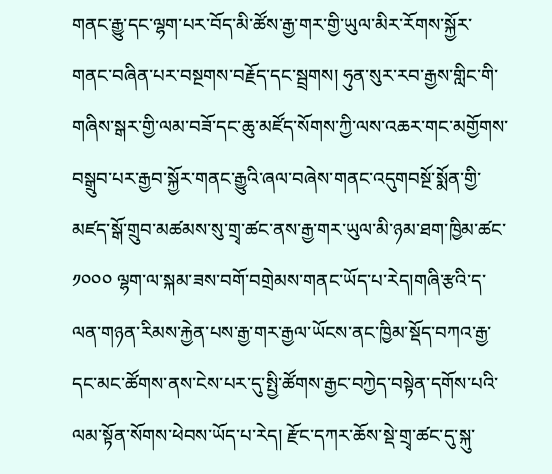གནང་རྒྱུ་དང་ལྷག་པར་བོད་མི་ཚོས་རྒྱ་གར་གྱི་ཡུལ་མིར་རོགས་སྐྱོར་གནང་བཞིན་པར་བསྔགས་བརྗོད་དང་སྦྲགས། ཧུན་སུར་རབ་རྒྱས་གླིང་གི་གཞིས་སྒར་གྱི་ལམ་བཟོ་དང་ཆུ་མཛོད་སོགས་ཀྱི་ལས་འཆར་གང་མགྱོགས་བསྒྲུབ་པར་རྒྱབ་སྐྱོར་གནང་རྒྱུའི་ཞལ་བཞེས་གནང་འདུགབསྔོ་སྨོན་གྱི་མཛད་སྒོ་གྲུབ་མཚམས་སུ་གྲྭ་ཚང་ནས་རྒྱ་གར་ཡུལ་མི་ཉམ་ཐག་ཁྱིམ་ཚང་ ༡༠༠༠ ལྷག་ལ་སྐམ་ཟས་བགོ་བགྲེམས་གནང་ཡོད་པ་རེད།གཞི་རྩའི་ད་ལན་གཉན་རིམས་རྐྱེན་པས་རྒྱ་གར་རྒྱལ་ཡོངས་ནང་ཁྱིམ་སྡོད་བཀའ་རྒྱ་དང་མང་ཚོགས་ནས་ངེས་པར་དུ་སྤྱི་ཚོགས་རྒྱང་བཀྱེད་བསྟེན་དགོས་པའི་ལམ་སྟོན་སོགས་ཕེབས་ཡོད་པ་རེད། རྫོང་དཀར་ཆོས་སྡེ་གྲྭ་ཚང་དུ་སྐུ་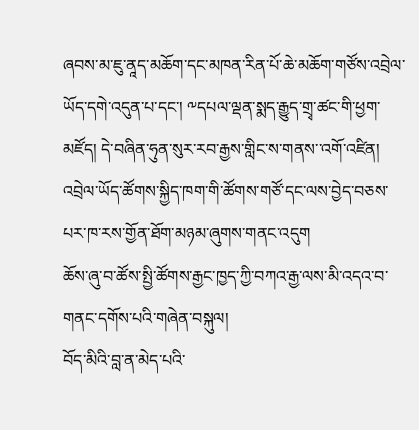ཞབས་མ་ཇུ་ནཱད་མཆོག་དང་མཁན་རིན་པོ་ཆེ་མཆོག་གཙོས་འབྲེལ་ཡོད་དགེ་འདུན་པ་དང་། ༸དཔལ་ལྡན་སྨད་རྒྱུད་གྲྭ་ཚང་གི་ཕྱག་མཛོད། དེ་བཞིན་ཧུན་སུར་རབ་རྒྱས་གླིང་ས་གནས་་འགོ་འཛིན། འབྲེལ་ཡོད་ཚོགས་སྐྱིད་ཁག་གི་ཚོགས་གཙོ་དང་ལས་བྱེད་བཅས་པར་ཁ་རས་གྱོན་ཐོག་མཉམ་ཞུགས་གནང་འདུག
ཆོས་ཞུ་བ་ཚོས་སྤྱི་ཚོགས་རྒྱང་ཁྱད་ཀྱི་བཀའ་རྒྱ་ལས་མི་འདའ་བ་གནང་དགོས་པའི་གཞེན་བསྐུལ།
བོད་མིའི་བླ་ན་མེད་པའི་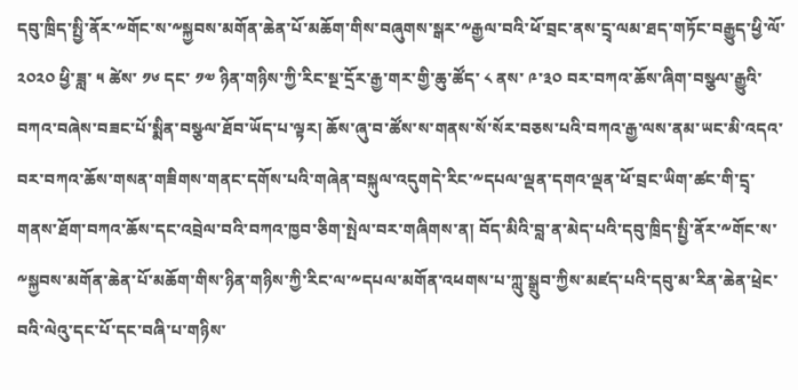དབུ་ཁྲིད་སྤྱི་ནོར་༸གོང་ས་༸སྐྱབས་མགོན་ཆེན་པོ་མཆོག་གིས་བཞུགས་སྒར་༸རྒྱལ་བའི་ཕོ་བྲང་ནས་དྲྭ་ལམ་ཐད་གཏོང་བརྒྱུད་ཕྱི་ལོ་ ༢༠༢༠ ཕྱི་ཟླ་ ༥ ཚེས་ ༡༦ དང་ ༡༧ ཉིན་གཉིས་ཀྱི་རིང་སྔ་དྲོར་རྒྱ་གར་གྱི་ཆུ་ཚོད་ ༨ ནས་ ༩་༣༠ བར་བཀའ་ཆོས་ཞིག་བསྩལ་རྒྱུའི་བཀའ་བཞེས་བཟང་པོ་སྨིན་བསྩལ་ཐོབ་ཡོད་པ་ལྟར། ཆོས་ཞུ་བ་ཚོས་ས་གནས་སོ་སོར་བཅས་པའི་བཀའ་རྒྱ་ལས་ནམ་ཡང་མི་འདའ་བར་བཀའ་ཆོས་གསན་གཟིགས་གནང་དགོས་པའི་གཞེན་བསྐུལ་འདུགདེ་རིང་༸དཔལ་ལྡན་དགའ་ལྡན་ཕོ་བྲང་ཡིག་ཚང་གི་དྲྭ་གནས་ཐོག་བཀའ་ཆོས་དང་འབྲེལ་བའི་བཀའ་ཁྱབ་ཅིག་སྤེལ་བར་གཞིགས་ན། བོད་མིའི་བླ་ན་མེད་པའི་དབུ་ཁྲིད་སྤྱི་ནོར་༸གོང་ས་༸སྐྱབས་མགོན་ཆེན་པོ་མཆོག་གིས་ཉིན་གཉིས་ཀྱི་རིང་ལ་༸དཔལ་མགོན་འཕགས་པ་ཀླུ་སྒྲུབ་ཀྱིས་མཛད་པའི་དབུ་མ་རིན་ཆེན་ཕྲེང་བའི་ལེའུ་དང་པོ་དང་བཞི་པ་གཉིས་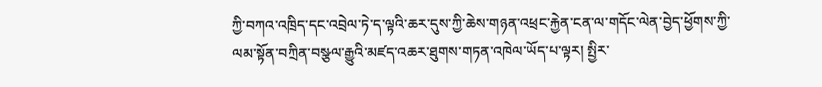ཀྱི་བཀའ་འཁྲིད་དང་འབྲེལ་ཏེ་ད་ལྟའི་ཆར་དུས་ཀྱི་ཆེས་གཉན་འཕྲང་རྐྱེན་ངན་ལ་གདོང་ལེན་བྱེད་ཕྱོགས་ཀྱི་ལམ་སྟོན་བཀྲིན་བསྩལ་རྒྱུའི་མཛད་འཆར་ཐུགས་གཏན་འཁེལ་ཡོད་པ་ལྟར། སྤྱིར་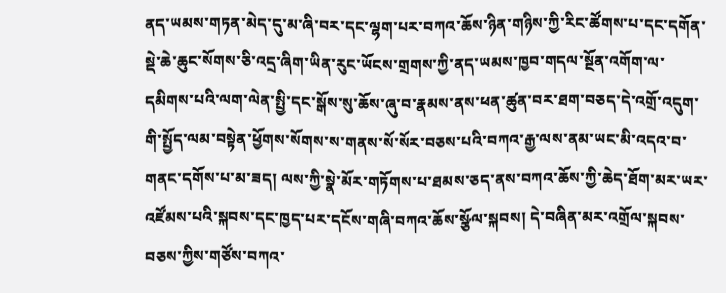ནད་ཡམས་གཏན་མེད་དུ་མ་ཞི་བར་དང་ལྷག་པར་བཀའ་ཆོས་ཉིན་གཉིས་ཀྱི་རིང་ཚོགས་པ་དང་དགོན་སྡེ་ཆེ་ཆུང་སོགས་ཅི་འདྲ་ཞིག་ཡིན་རུང་ཡོངས་གྲགས་ཀྱི་ནད་ཡམས་ཁྱབ་གདལ་སྔོན་འགོག་ལ་དམིགས་པའི་ལག་ལེན་སྤྱི་དང་སྒོས་སུ་ཆོས་ཞུ་བ་རྣམས་ནས་ཕན་ཚུན་བར་ཐག་བཅད་དེ་འགྲོ་འདུག་གི་སྤྱོད་ལམ་བསྟེན་ཕྱོགས་སོགས་ས་གནས་སོ་སོར་བཅས་པའི་བཀའ་རྒྱ་ལས་ནམ་ཡང་མི་འདའ་བ་གནང་དགོས་པ་མ་ཟད། ལས་ཀྱི་སྣེ་མོར་གཏོགས་པ་ཐམས་ཅད་ནས་བཀའ་ཆོས་ཀྱི་ཆེད་ཐོག་མར་ཡར་འཛོམས་པའི་སྐབས་དང་ཁྱད་པར་དངོས་གཞི་བཀའ་ཆོས་སྩོལ་སྐབས། དེ་བཞིན་མར་འགྲོལ་སྐབས་བཅས་ཀྱིས་གཙོས་བཀའ་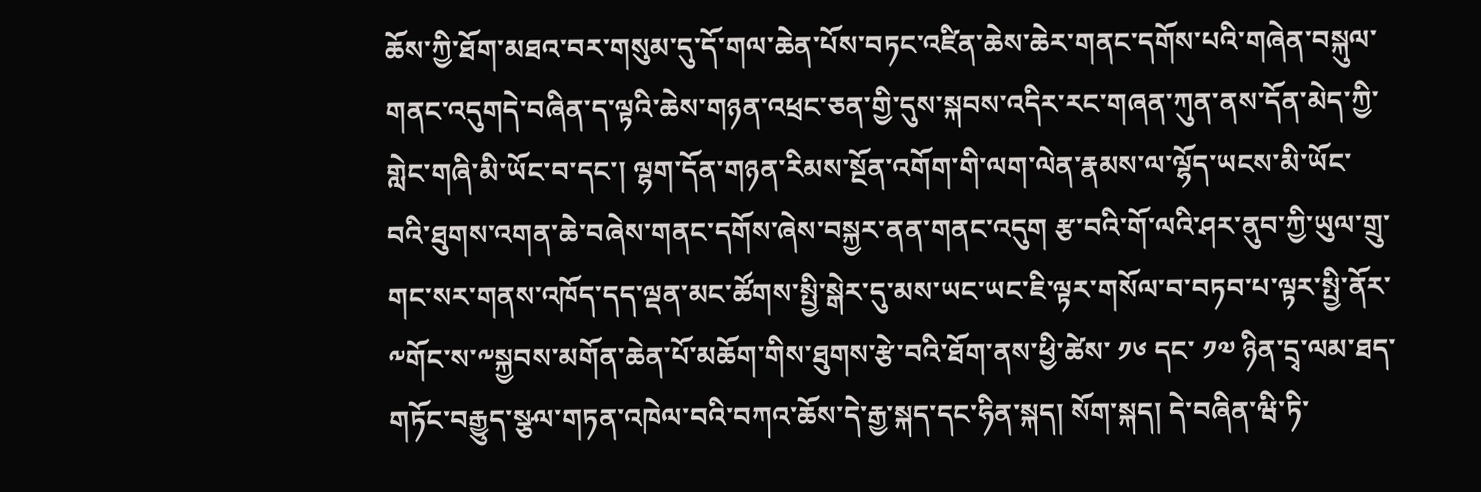ཆོས་ཀྱི་ཐོག་མཐའ་བར་གསུམ་དུ་དོ་གལ་ཆེན་པོས་བཏང་འཛིན་ཆེས་ཆེར་གནང་དགོས་པའི་གཞེན་བསྐུལ་གནང་འདུགདེ་བཞིན་ད་ལྟའི་ཆེས་གཉན་འཕྲང་ཅན་གྱི་དུས་སྐབས་འདིར་རང་གཞན་ཀུན་ནས་དོན་མེད་ཀྱི་གླེང་གཞི་མི་ཡོང་བ་དང་། ལྷག་དོན་གཉན་རིམས་སྔོན་འགོག་གི་ལག་ལེན་རྣམས་ལ་ལྷོད་ཡངས་མི་ཡོང་བའི་ཐུགས་འགན་ཆེ་བཞེས་གནང་དགོས་ཞེས་བསྐྱར་ནན་གནང་འདུག རྩ་བའི་གོ་ལའི་ཤར་ནུབ་ཀྱི་ཡུལ་གྲུ་གང་སར་གནས་འཁོད་དད་ལྡན་མང་ཚོགས་སྤྱི་སྒེར་དུ་མས་ཡང་ཡང་ཇི་ལྟར་གསོལ་བ་བཏབ་པ་ལྟར་སྤྱི་ནོར་༸གོང་ས་༸སྐྱབས་མགོན་ཆེན་པོ་མཆོག་གིས་ཐུགས་རྩེ་བའི་ཐོག་ནས་ཕྱི་ཚེས་ ༡༦ དང་ ༡༧ ཉིན་དྲྭ་ལམ་ཐད་གཏོང་བརྒྱུད་སྩལ་གཏན་འཁེལ་བའི་བཀའ་ཆོས་དེ་རྒྱ་སྐད་དང་ཧིན་སྐད། སོག་སྐད། དེ་བཞིན་ཝི་ཏི་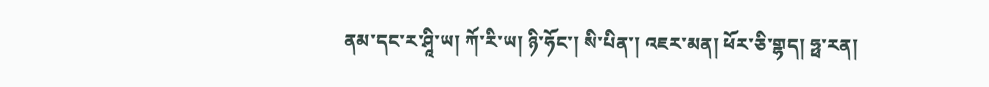ནམ་དང་ར་ཤཱི་ཡ། ཀོ་རི་ཡ། ཉི་ཧོང་། སི་པིན་། འཇར་མན། ཕོར་ཅི་གྷད། ཧྥ་རན།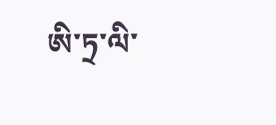ཨི་ཏྲ་ལི་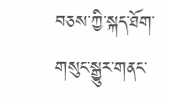བཅས་ཀྱི་སྐད་ཐོག་གསུང་སྒྱུར་གནང་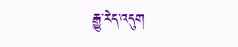རྒྱུ་རེད་འདུག